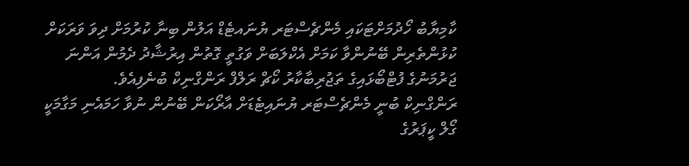ކާމިޔާބު ހޯދުމަށްޓަކައި މެންޗެސްޓަރ ޔުނައޓެޑް އަލުން ބިނާ ކުރުމަށް ދިވަ ވަރަކަށް ކުޅުންތެރިން ބޭނުންވާ ކަމަށް އެކްލަބަށް ވަގުތީ ގޮތުން އިރުޝާދު ދެމުން އަންނަ ޖަރުމަނުގެ ފުޓްބޯޅައިގެ ތަޖުރިބާކާރު ކޯޗް ރަލްފް ރަންގްނިކް ބުނެފިއެވެ.
ރަންގްނިކް ބުނީ މެންޗެސްޓަރ ޔުނައިޓެޑަށް އާރޯކަން ބޭނުން ނުވާ ހަމައެނި މަގާމަކީ ގޯލް ކީޕަރުގެ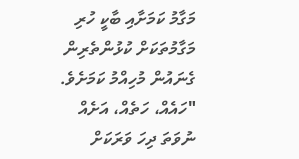މަގާމު ކަމަށާއި ބާކީ ހުރި މަގާމުތަކަށް ކުޅުންތެރިން ގެނައުން މުހިއްމު ކަމަށެވެ. "ހައެއް، ހަތެއް، އަށެއް ނުވަތަ ދިހަ ވަރަކަށް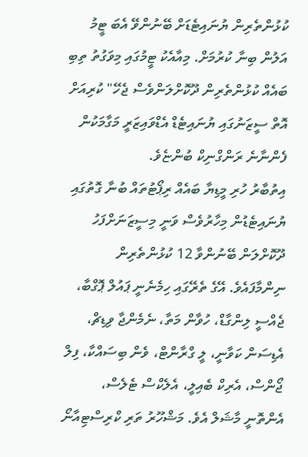ކުޅުންތެރިން ޔުނައިޓެޑަށް ބޭނުންވޭ އެބަ ޓީމު އަލުން ބިނާ ކުރުމަށް. މިއާއެކު ޓީމުގައި މިވަގުތު ތިބި ބައެއް ކުޅުންތެރިން ދޫކޮށްލަންވެސް ޖެހޭ" ކުރިއަށް އޮތް ސީޒަނުގައި ޔުނައިޓެޑް އެޑްވައިޒަރީ މަގާމަކުން ފެންނާނެ ރަންގްނިކް ބުންޏެވެ.
އިތުބާރު ހުރި މީޑިޔާ ބައެއް ރިޕޯޓުތައް ބުނާ ގޮތުގައި ޔުނައިޓެޑުން މިހާރުވެސް ވަނީ މިސީޒަނަށްފަހު ދޫކޮށްލަން ބޭނުންވާ 12 ކުޅުންތެރިން ނިންމާފައެވެ. އޭގެ ތެރޭގައި ހިމެނެނީ ޕައުލް ޕޮގްބާ، ޖެއްސީ ލިންގާޑް، ހުވާން މަތާ، ނެމެންޖާ ވިޑިޗް، އެޑިސަން ކަވާނީ، ލީ ގްރާންޓް، ވެން ބިސައްކާ، ފިލް ޖޯންސް، އެރިކް ބެއިލީ، އެލެކްސް ޓެލެސް، އެންތޮނީ މާޝަލް އެވެ. މަޝްހޫރު ތަރި ކްރިސްޓިއާނޯ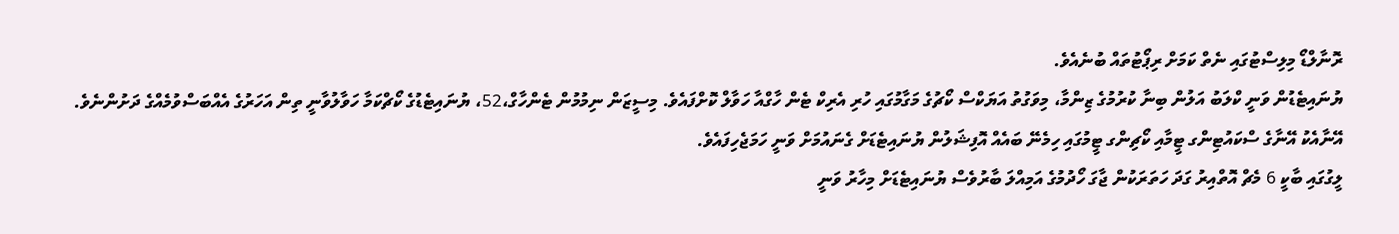ރޮނާލްޑޯ މިލިސްޓުގައި ނެތް ކަމަށް ރިޕޯޓުތައް ބުނެއެވެ.
ޔުނައިޓެޑުން ވަނީ ކްލަބު އަލުން ބިނާ ކުރުމުގެ ޒިންމާ، މިވަގުތު އަޔަކްސް ކޯޗުގެ މަގާމުގައި ހުރި އެރިކް ޓެން ހާގްއާ ހަވާލް ކޮށްފައެވެ. މިސީޒަން ނިމުމުން ޓެންހާގް،52، ޔުނައިޓެޑުގެ ކޯޗްކަމާ ހަވާލުވާނީ ތިން އަހަރުގެ އެއްބަސްވުމެއްގެ ދަށުންނެވެ. އޭނާއެކު އޭނާގެ ސްކައުޓިންގ ޓީމާއި ކޯޗިންގ ޓީމުގައި ހިމެނޭ ބައެއް އޮފިޝަލުން ޔުނައިޓެޑަށް ގެނައުމަށް ވަނީ ހަމަޖެހިފައެވެ.
ލީގުގައި ބާކީ 6 މެޗް އޮތްއިރު ގަދަ ހަތަރަކުން ޖާގަ ހޯދުމުގެ އަމިއްލަ ބާރުވެސް ޔުނައިޓެޑަށް މިހާރު ވަނީ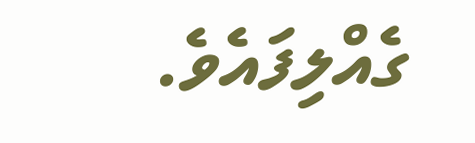ގެއްލިފައެވެ.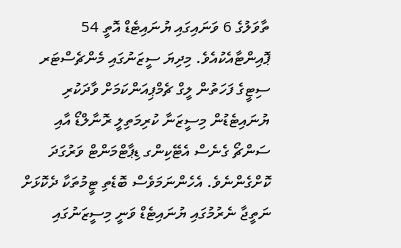ތާވަލުގެ 6 ވަނައިގައި ޔުނައިޓެޑް އޮތީ 54 ޕޮއިންޓާއެކުއެވެ. މިދިޔަ ސީޒަނުގައި މެންޗެސްޓަރ ސިޓީގެ ފަހަތުން ލީގް ޗެމްޕިއަންކަމަށް ވާދަކުރި ޔުނައިޓެޑުން މިސީޒަނާ ކުރިމަތިލީ ރޮނާލްޑޯ އާއި ސަންޗޯ ގެނެސް އެޓޭކިންގ ޑިޕާޓްމަންޓް ވަރުގަދަ ކޮށްގެންނެވެ. އެހެންނަމަވެސް ބޮޑެތި ޓީމުތަކާ ދެކޮޅަށް ނަތީޖާ ނެރުމުގައި ޔުނައިޓެޑް ވަނީ މިސީޒަނުގައި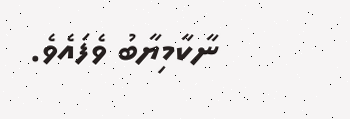ނާކާމިޔާބު ވެފައެވެ.